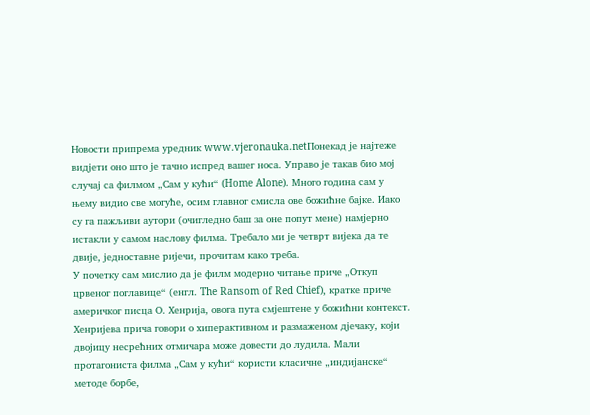Новости припрема уредник www.vjeronauka.netПонекад је најтеже видјети оно што је тачно испред вашег носа. Управо је такав био мој случај са филмом „Сам у кући“ (Home Alone). Много година сам у њему видио све могуће, осим главног смисла ове божићне бајке. Иако су га пажљиви аутори (очигледно баш за оне попут мене) намјерно истакли у самом наслову филма. Требало ми је четврт вијека да те двије, једноставне ријечи, прочитам како треба.
У почетку сам мислио да је филм модерно читање приче „Откуп црвеног поглавице“ (енгл. The Ransom of Red Chief), кратке приче америчког писца О. Хенрија, овога пута смјештене у божићни контекст. Хенријева прича говори о хиперактивном и размаженом дјечаку, који двојицу несрећних отмичара може довести до лудила. Мали протагониста филма „Сам у кући“ користи класичне „индијанске“ методе борбе,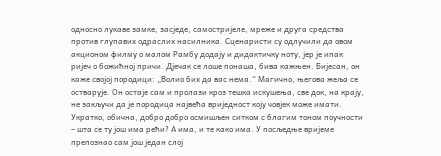односно лукаве замке, засједе, самостријеле, мреже и друга средства против глупавих одраслих насилника. Сценаристи су одлучили да овом акционом филму о малом Рамбу додају и дидактичку ноту, јер је ипак ријеч о божићној причи. Дјечак се лоше понаша, бива кажњен. Бијесан, он каже својој породици: „Волио бих да вас нема.“ Магично, његова жеља се остварује. Он остаје сам и пролази кроз тешка искушења, све док, на крају, не закључи да је породица највећа вриједност коју човјек може имати. Укратко, обична, добро добро осмишљен ситком с благим тоном поучности – шта се ту још има рећи? А има, и те како има. У посљедње вријеме препознао сам још један слој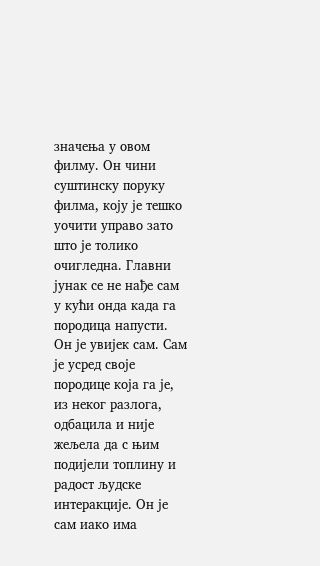значења у овом филму. Он чини суштинску поруку филма, коју је тешко уочити управо зато што је толико очигледна. Главни јунак се не нађе сам у кући онда када га породица напусти. Он је увијек сам. Сам је усред своје породице која га је, из неког разлога, одбацила и није жељела да с њим подијели топлину и радост људске интеракције. Он је сам иако има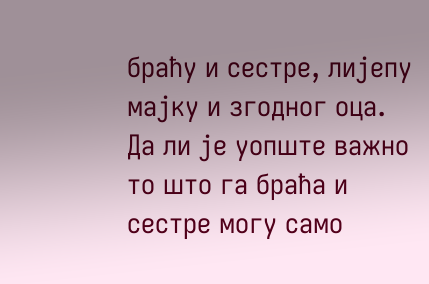браћу и сестре, лијепу мајку и згодног оца. Да ли је уопште важно то што га браћа и сестре могу само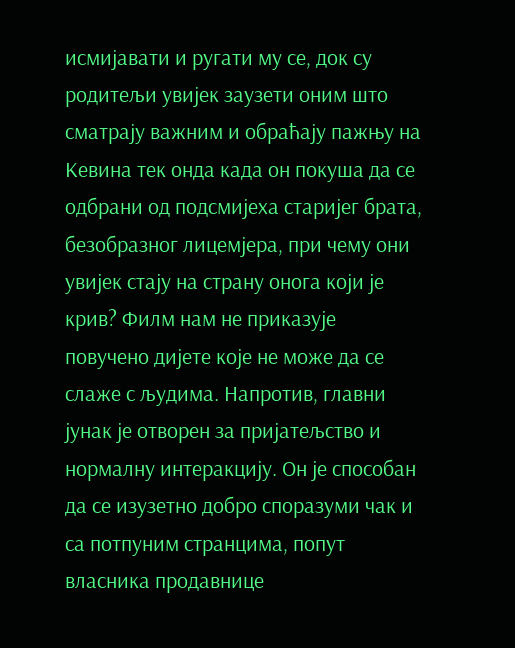исмијавати и ругати му се, док су родитељи увијек заузети оним што сматрају важним и обраћају пажњу на Кевина тек онда када он покуша да се одбрани од подсмијеха старијег брата, безобразног лицемјера, при чему они увијек стају на страну онога који је крив? Филм нам не приказује повучено дијете које не може да се слаже с људима. Напротив, главни јунак је отворен за пријатељство и нормалну интеракцију. Он је способан да се изузетно добро споразуми чак и са потпуним странцима, попут власника продавнице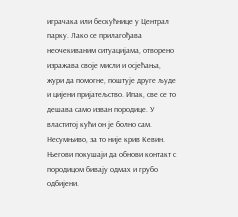играчака или бескућнице у Централ парку. Лако се прилагођава неочекиваним ситуацијама, отворено изражава своје мисли и осјећања, жури да помогне, поштује друге људе и цијени пријатељство. Ипак, све се то дешава само изван породице. У властитој кући он је болно сам. Несумњиво, за то није крив Кевин. Његови покушаји да обнови контакт с породицом бивају одмах и грубо одбијени.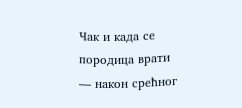Чак и када се породица врати — након срећног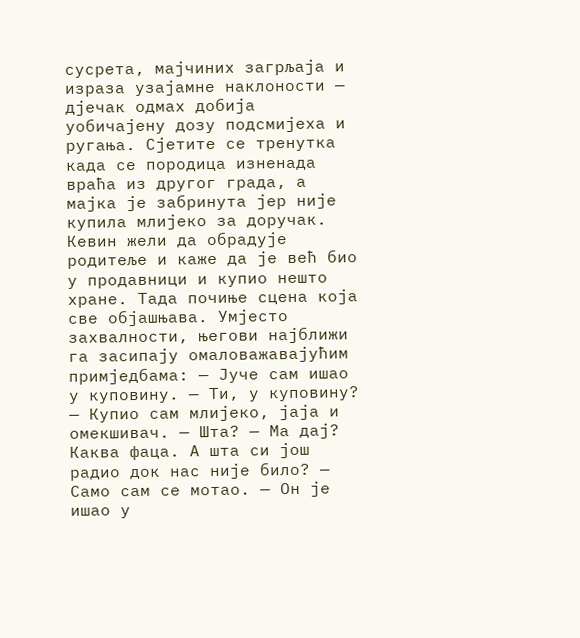сусрета, мајчиних загрљаја и израза узајамне наклоности — дјечак одмах добија уобичајену дозу подсмијеха и ругања. Сјетите се тренутка када се породица изненада враћа из другог града, а мајка је забринута јер није купила млијеко за доручак. Кевин жели да обрадује родитеље и каже да је већ био у продавници и купио нешто хране. Тада почиње сцена која све објашњава. Умјесто захвалности, његови најближи га засипају омаловажавајућим примједбама: — Јуче сам ишао у куповину. — Ти, у куповину? — Купио сам млијеко, јаја и омекшивач. — Шта? — Ма дај? Каква фаца. А шта си још радио док нас није било? — Само сам се мотао. — Он је ишао у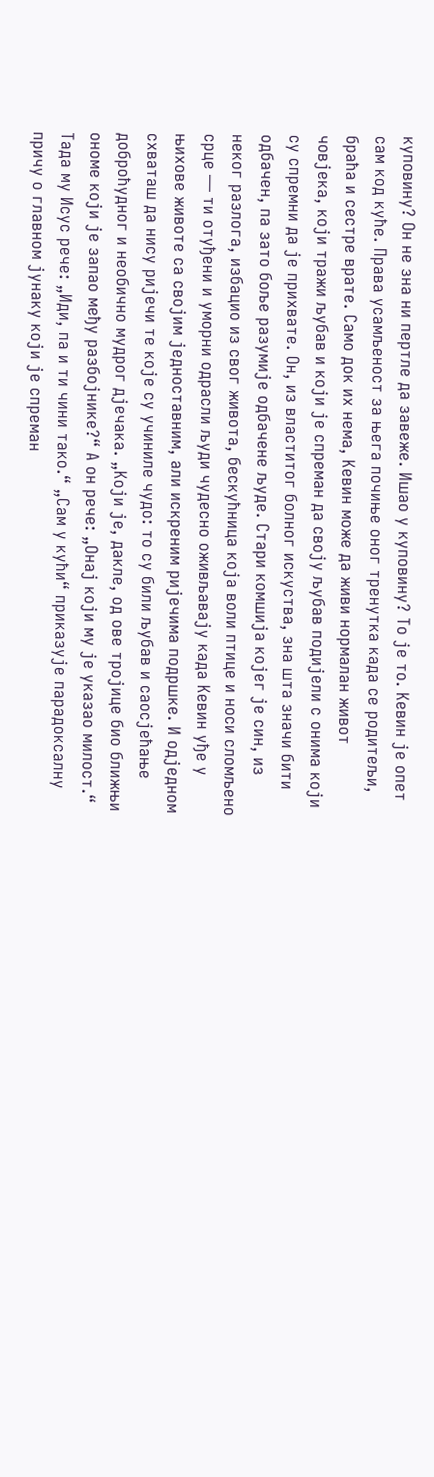куповину? Он не зна ни пертле да завеже. Ишао у куповину? То је то. Кевин је опет сам код куће. Права усамљеност за њега почиње оног тренутка када се родитељи, браћа и сестре врате. Само док их нема, Кевин може да живи нормалан живот човјека, који тражи љубав и који је спреман да своју љубав подијели с онима који су спремни да је прихвате. Он, из властитог болног искуства, зна шта значи бити одбачен, па зато боље разумије одбачене људе. Стари комшија којег је син, из неког разлога, избацио из свог живота, бескућница која воли птице и носи сломљено срце — ти отуђени и уморни одрасли људи чудесно оживљавају када Кевин уђе у њихове животе са својим једноставним, али искреним ријечима подршке. И одједном схваташ да нису ријечи те које су учиниле чудо: то су били љубав и саосјећање доброћудног и необично мудрог дјечака. „Који је, дакле, од ове тројице био ближњи ономе који је запао међу разбојнике?“ А он рече: „Онај који му је указао милост.“ Тада му Исус рече: „Иди, па и ти чини тако.“ „Сам у кући“ приказује парадоксалну причу о главном јунаку који је спреман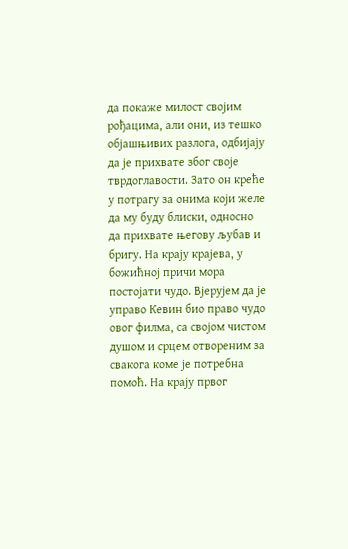да покаже милост својим рођацима, али они, из тешко објашњивих разлога, одбијају да је прихвате због своје тврдоглавости. Зато он креће у потрагу за онима који желе да му буду блиски, односно да прихвате његову љубав и бригу. На крају крајева, у божићној причи мора постојати чудо. Вјерујем да је управо Кевин био право чудо овог филма, са својом чистом душом и срцем отвореним за свакога коме је потребна помоћ. На крају првог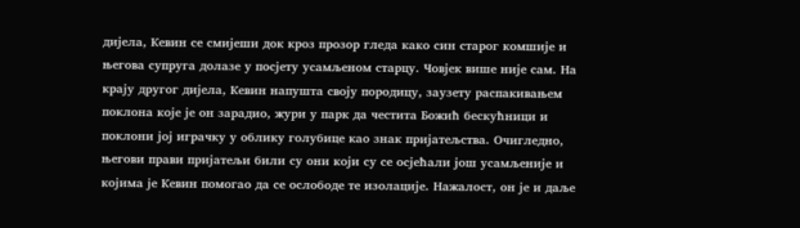дијела, Кевин се смијеши док кроз прозор гледа како син старог комшије и његова супруга долазе у посјету усамљеном старцу. Човјек више није сам. На крају другог дијела, Кевин напушта своју породицу, заузету распакивањем поклона које је он зарадио, жури у парк да честита Божић бескућници и поклони јој играчку у облику голубице као знак пријатељства. Очигледно, његови прави пријатељи били су они који су се осјећали још усамљеније и којима је Кевин помогао да се ослободе те изолације. Нажалост, он је и даље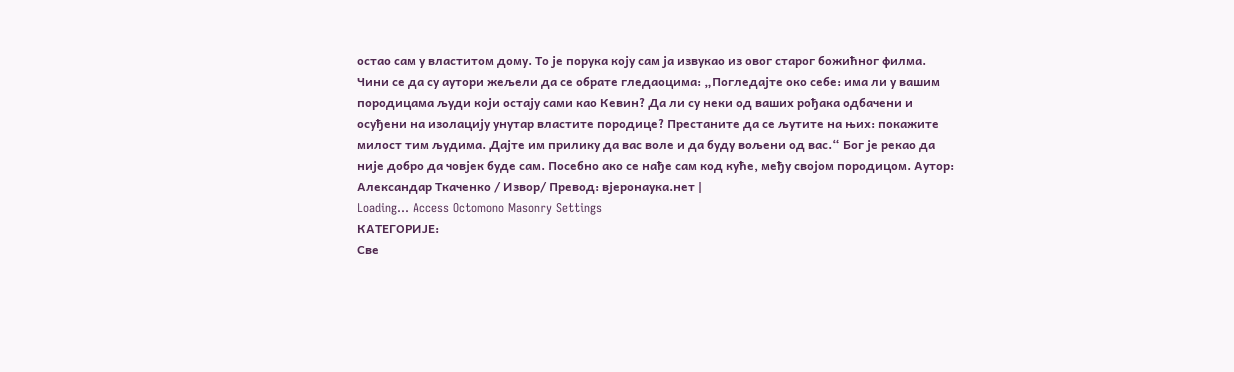остао сам у властитом дому. То је порука коју сам ја извукао из овог старог божићног филма. Чини се да су аутори жељели да се обрате гледаоцима: „Погледајте око себе: има ли у вашим породицама људи који остају сами као Кевин? Да ли су неки од ваших рођака одбачени и осуђени на изолацију унутар властите породице? Престаните да се љутите на њих: покажите милост тим људима. Дајте им прилику да вас воле и да буду вољени од вас.“ Бог је рекао да није добро да човјек буде сам. Посебно ако се нађе сам код куће, међу својом породицом. Аутор: Александар Ткаченко / Извор/ Превод: вјеронаука.нет |
Loading... Access Octomono Masonry Settings
КАТЕГОРИЈЕ:
Све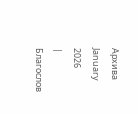Архива
January 2026
|
Благослов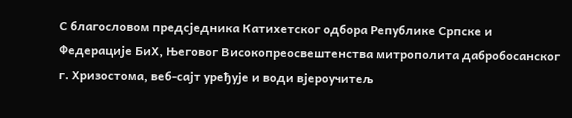С благословом предсједника Катихетског одбора Републике Српске и Федерације БиХ, Његовог Високопреосвештенства митрополита дабробосанског г. Хризостома, веб-сајт уређује и води вјероучитељ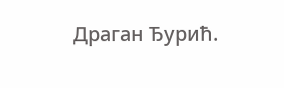Драган Ђурић.